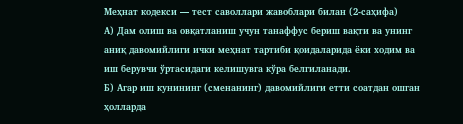Меҳнат кодекси — тест саволлари жавоблари билан (2-саҳифа)
А) Дам олиш ва овқатланиш учун танаффус бериш вақти ва унинг аниқ давомийлиги ички меҳнат тартиби қоидаларида ёки ходим ва иш берувчи ўртасидаги келишувга кўра белгиланади.
Б) Агар иш кунининг (сменанинг) давомийлиги етти соатдан ошган ҳолларда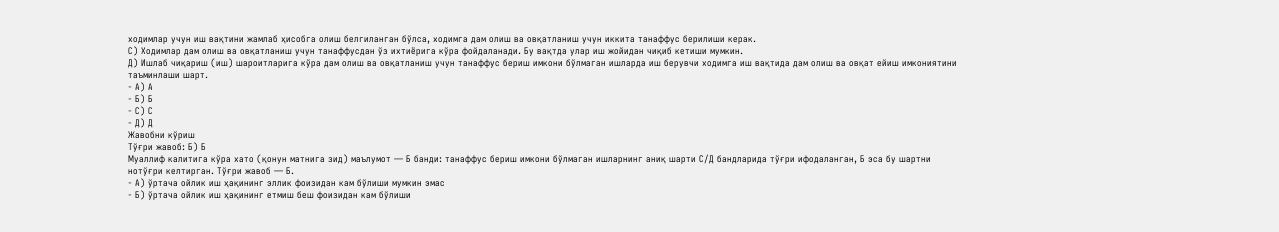ходимлар учун иш вақтини жамлаб ҳисобга олиш белгиланган бўлса, ходимга дам олиш ва овқатланиш учун иккита танаффус берилиши керак.
С) Ходимлар дам олиш ва овқатланиш учун танаффусдан ўз ихтиёрига кўра фойдаланади. Бу вақтда улар иш жойидан чиқиб кетиши мумкин.
Д) Ишлаб чиқариш (иш) шароитларига кўра дам олиш ва овқатланиш учун танаффус бериш имкони бўлмаган ишларда иш берувчи ходимга иш вақтида дам олиш ва овқат ейиш имкониятини таъминлаши шарт.
- А) А
- Б) Б
- С) С
- Д) Д
Жавобни кўриш
Тўғри жавоб: Б) Б
Муаллиф калитига кўра хато (қонун матнига зид) маълумот — Б банди: танаффус бериш имкони бўлмаган ишларнинг аниқ шарти С/Д бандларида тўғри ифодаланган, Б эса бу шартни нотўғри келтирган. Тўғри жавоб — Б.
- А) ўртача ойлик иш ҳақининг эллик фоизидан кам бўлиши мумкин эмас
- Б) ўртача ойлик иш ҳақининг етмиш беш фоизидан кам бўлиши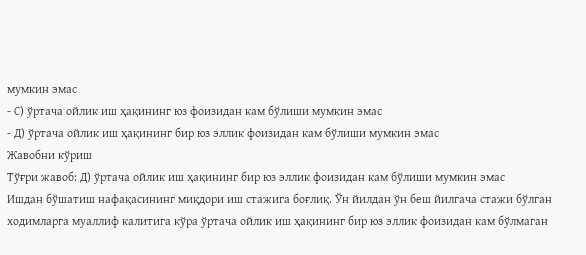мумкин эмас
- С) ўртача ойлик иш ҳақининг юз фоизидан кам бўлиши мумкин эмас
- Д) ўртача ойлик иш ҳақининг бир юз эллик фоизидан кам бўлиши мумкин эмас
Жавобни кўриш
Тўғри жавоб: Д) ўртача ойлик иш ҳақининг бир юз эллик фоизидан кам бўлиши мумкин эмас
Ишдан бўшатиш нафақасининг миқдори иш стажига боғлиқ. Ўн йилдан ўн беш йилгача стажи бўлган ходимларга муаллиф калитига кўра ўртача ойлик иш ҳақининг бир юз эллик фоизидан кам бўлмаган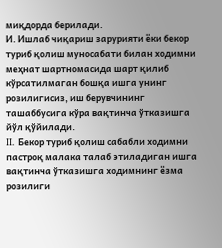миқдорда берилади.
И. Ишлаб чиқариш зарурияти ёки бекор туриб қолиш муносабати билан ходимни меҳнат шартномасида шарт қилиб кўрсатилмаган бошқа ишга унинг розилигисиз, иш берувчининг ташаббусига кўра вақтинча ўтказишга йўл қўйилади.
II. Бекор туриб қолиш сабабли ходимни пастроқ малака талаб этиладиган ишга вақтинча ўтказишга ходимнинг ёзма розилиги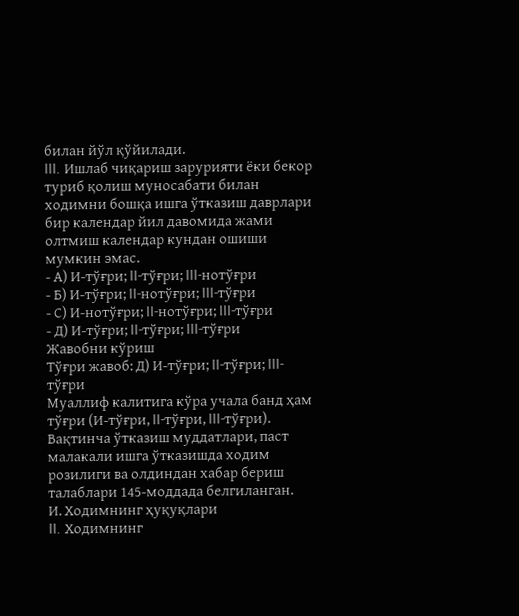билан йўл қўйилади.
III. Ишлаб чиқариш зарурияти ёки бекор туриб қолиш муносабати билан ходимни бошқа ишга ўтказиш даврлари бир календар йил давомида жами олтмиш календар кундан ошиши мумкин эмас.
- А) И-тўғри; II-тўғри; III-нотўғри
- Б) И-тўғри; II-нотўғри; III-тўғри
- С) И-нотўғри; II-нотўғри; III-тўғри
- Д) И-тўғри; II-тўғри; III-тўғри
Жавобни кўриш
Тўғри жавоб: Д) И-тўғри; II-тўғри; III-тўғри
Муаллиф калитига кўра учала банд ҳам тўғри (И-тўғри, II-тўғри, III-тўғри). Вақтинча ўтказиш муддатлари, паст малакали ишга ўтказишда ходим розилиги ва олдиндан хабар бериш талаблари 145-моддада белгиланган.
И. Ходимнинг ҳуқуқлари
II. Ходимнинг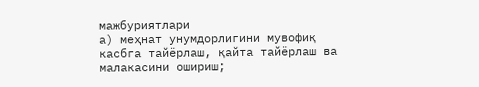мажбуриятлари
а) меҳнат унумдорлигини мувофиқ касбга тайёрлаш, қайта тайёрлаш ва малакасини ошириш;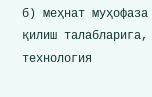б) меҳнат муҳофаза қилиш талабларига, технология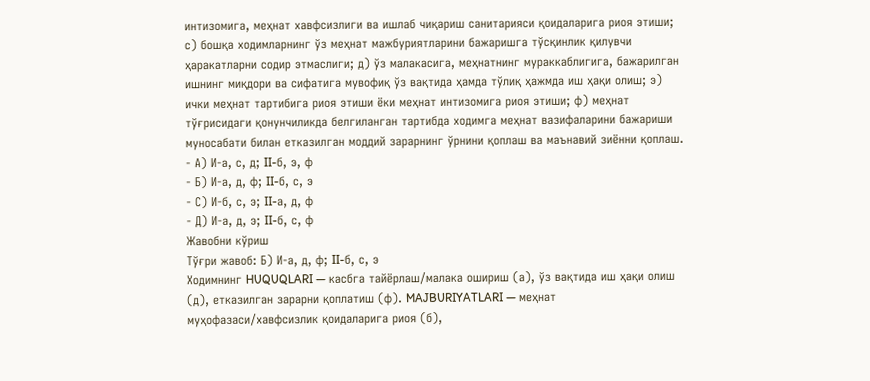интизомига, меҳнат хавфсизлиги ва ишлаб чиқариш санитарияси қоидаларига риоя этиши; с) бошқа ходимларнинг ўз меҳнат мажбуриятларини бажаришга тўсқинлик қилувчи ҳаракатларни содир этмаслиги; д) ўз малакасига, меҳнатнинг мураккаблигига, бажарилган ишнинг миқдори ва сифатига мувофиқ ўз вақтида ҳамда тўлиқ ҳажмда иш ҳақи олиш; э) ички меҳнат тартибига риоя этиши ёки меҳнат интизомига риоя этиши; ф) меҳнат тўғрисидаги қонунчиликда белгиланган тартибда ходимга меҳнат вазифаларини бажариши муносабати билан етказилган моддий зарарнинг ўрнини қоплаш ва маънавий зиённи қоплаш.
- А) И-а, с, д; II-б, э, ф
- Б) И-а, д, ф; II-б, с, э
- С) И-б, с, э; II-а, д, ф
- Д) И-а, д, э; II-б, с, ф
Жавобни кўриш
Тўғри жавоб: Б) И-а, д, ф; II-б, с, э
Ходимнинг HUQUQLARI — касбга тайёрлаш/малака ошириш (а), ўз вақтида иш ҳақи олиш (д), етказилган зарарни қоплатиш (ф). MAJBURIYATLARI — меҳнат муҳофазаси/хавфсизлик қоидаларига риоя (б),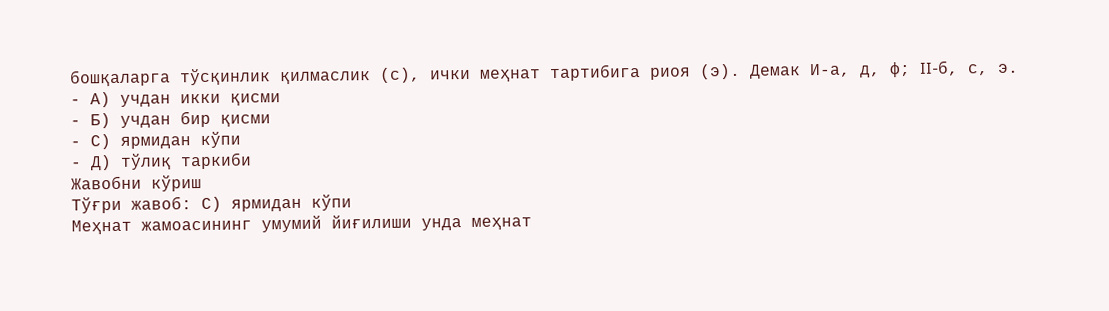бошқаларга тўсқинлик қилмаслик (с), ички меҳнат тартибига риоя (э). Демак И-а, д, ф; II-б, с, э.
- А) учдан икки қисми
- Б) учдан бир қисми
- С) ярмидан кўпи
- Д) тўлиқ таркиби
Жавобни кўриш
Тўғри жавоб: С) ярмидан кўпи
Меҳнат жамоасининг умумий йиғилиши унда меҳнат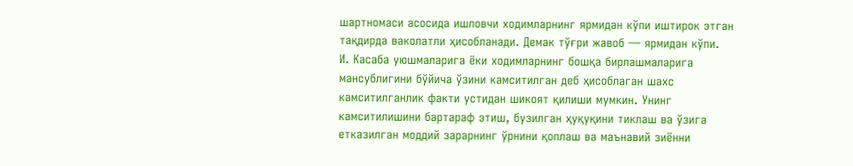шартномаси асосида ишловчи ходимларнинг ярмидан кўпи иштирок этган тақдирда ваколатли ҳисобланади. Демак тўғри жавоб — ярмидан кўпи.
И. Касаба уюшмаларига ёки ходимларнинг бошқа бирлашмаларига мансублигини бўйича ўзини камситилган деб ҳисоблаган шахс камситилганлик факти устидан шикоят қилиши мумкин. Унинг камситилишини бартараф этиш, бузилган ҳуқуқини тиклаш ва ўзига етказилган моддий зарарнинг ўрнини қоплаш ва маънавий зиённи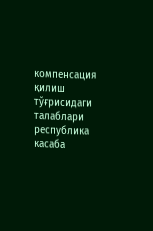компенсация қилиш тўғрисидаги талаблари республика касаба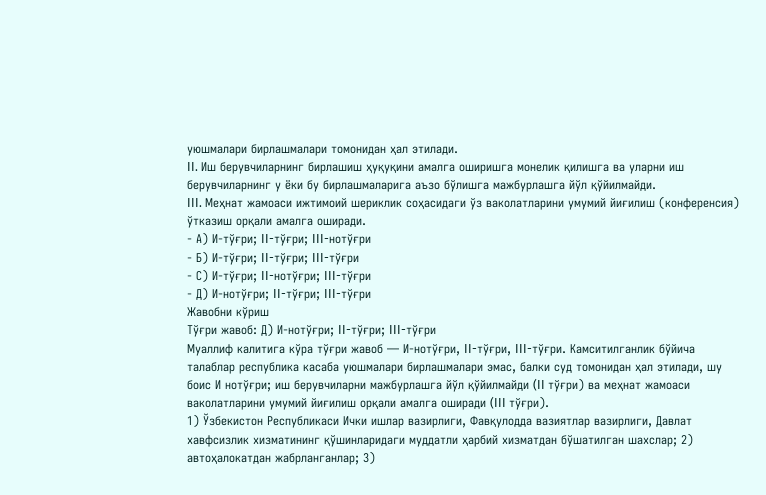уюшмалари бирлашмалари томонидан ҳал этилади.
II. Иш берувчиларнинг бирлашиш ҳуқуқини амалга оширишга монелик қилишга ва уларни иш берувчиларнинг у ёки бу бирлашмаларига аъзо бўлишга мажбурлашга йўл қўйилмайди.
III. Меҳнат жамоаси ижтимоий шериклик соҳасидаги ўз ваколатларини умумий йиғилиш (конференсия) ўтказиш орқали амалга оширади.
- А) И-тўғри; II-тўғри; III-нотўғри
- Б) И-тўғри; II-тўғри; III-тўғри
- С) И-тўғри; II-нотўғри; III-тўғри
- Д) И-нотўғри; II-тўғри; III-тўғри
Жавобни кўриш
Тўғри жавоб: Д) И-нотўғри; II-тўғри; III-тўғри
Муаллиф калитига кўра тўғри жавоб — И-нотўғри, II-тўғри, III-тўғри. Камситилганлик бўйича талаблар республика касаба уюшмалари бирлашмалари эмас, балки суд томонидан ҳал этилади, шу боис И нотўғри; иш берувчиларни мажбурлашга йўл қўйилмайди (II тўғри) ва меҳнат жамоаси ваколатларини умумий йиғилиш орқали амалга оширади (III тўғри).
1) Ўзбекистон Республикаси Ички ишлар вазирлиги, Фавқулодда вазиятлар вазирлиги, Давлат хавфсизлик хизматининг қўшинларидаги муддатли ҳарбий хизматдан бўшатилган шахслар; 2) автоҳалокатдан жабрланганлар; 3)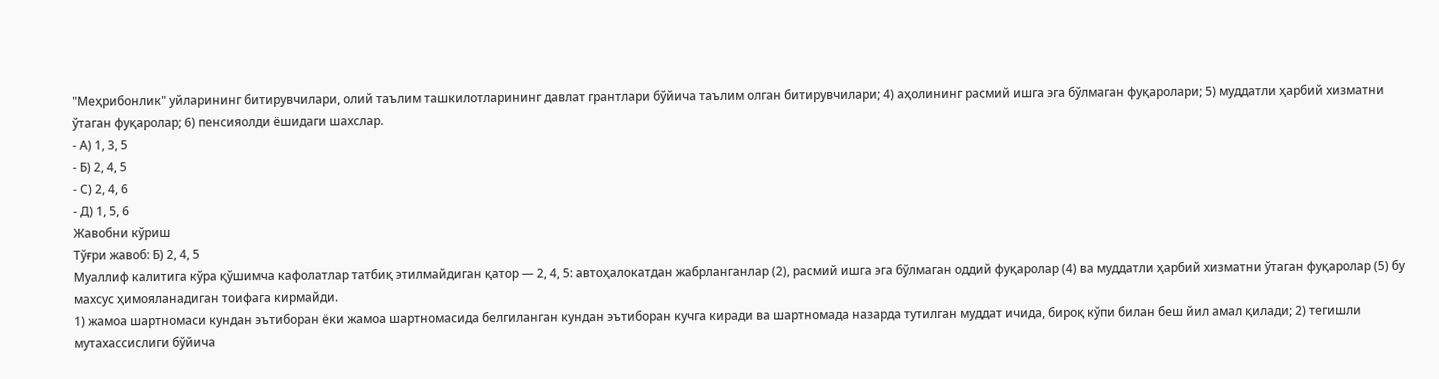"Меҳрибонлик" уйларининг битирувчилари, олий таълим ташкилотларининг давлат грантлари бўйича таълим олган битирувчилари; 4) аҳолининг расмий ишга эга бўлмаган фуқаролари; 5) муддатли ҳарбий хизматни ўтаган фуқаролар; 6) пенсияолди ёшидаги шахслар.
- А) 1, 3, 5
- Б) 2, 4, 5
- С) 2, 4, 6
- Д) 1, 5, 6
Жавобни кўриш
Тўғри жавоб: Б) 2, 4, 5
Муаллиф калитига кўра қўшимча кафолатлар татбиқ этилмайдиган қатор — 2, 4, 5: автоҳалокатдан жабрланганлар (2), расмий ишга эга бўлмаган оддий фуқаролар (4) ва муддатли ҳарбий хизматни ўтаган фуқаролар (5) бу махсус ҳимояланадиган тоифага кирмайди.
1) жамоа шартномаси кундан эътиборан ёки жамоа шартномасида белгиланган кундан эътиборан кучга киради ва шартномада назарда тутилган муддат ичида, бироқ кўпи билан беш йил амал қилади; 2) тегишли мутахассислиги бўйича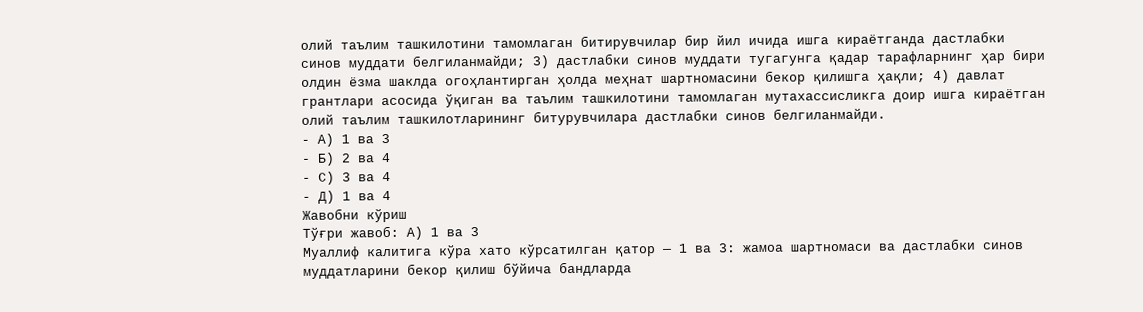олий таълим ташкилотини тамомлаган битирувчилар бир йил ичида ишга кираётганда дастлабки синов муддати белгиланмайди; 3) дастлабки синов муддати тугагунга қадар тарафларнинг ҳар бири олдин ёзма шаклда огоҳлантирган ҳолда меҳнат шартномасини бекор қилишга ҳақли; 4) давлат грантлари асосида ўқиган ва таълим ташкилотини тамомлаган мутахассисликга доир ишга кираётган олий таълим ташкилотларининг битурувчилара дастлабки синов белгиланмайди.
- А) 1 ва 3
- Б) 2 ва 4
- С) 3 ва 4
- Д) 1 ва 4
Жавобни кўриш
Тўғри жавоб: А) 1 ва 3
Муаллиф калитига кўра хато кўрсатилган қатор — 1 ва 3: жамоа шартномаси ва дастлабки синов муддатларини бекор қилиш бўйича бандларда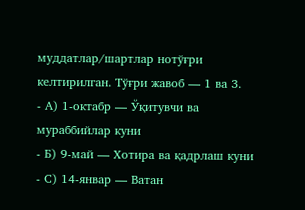муддатлар/шартлар нотўғри келтирилган. Тўғри жавоб — 1 ва 3.
- А) 1-октабр — Ўқитувчи ва мураббийлар куни
- Б) 9-май — Хотира ва қадрлаш куни
- С) 14-январ — Ватан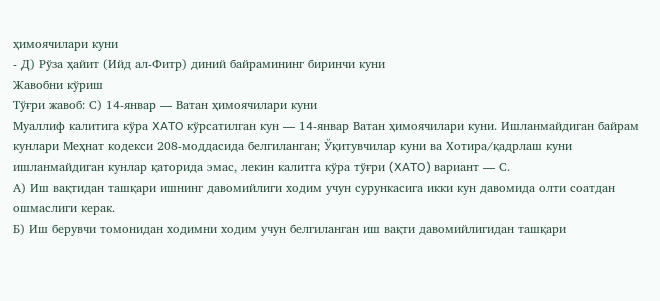ҳимоячилари куни
- Д) Рўза ҳайит (Ийд ал-Фитр) диний байрамининг биринчи куни
Жавобни кўриш
Тўғри жавоб: С) 14-январ — Ватан ҳимоячилари куни
Муаллиф калитига кўра XATO кўрсатилган кун — 14-январ Ватан ҳимоячилари куни. Ишланмайдиган байрам кунлари Меҳнат кодекси 208-моддасида белгиланган; Ўқитувчилар куни ва Хотира/қадрлаш куни ишланмайдиган кунлар қаторида эмас, лекин калитга кўра тўғри (XATO) вариант — С.
А) Иш вақтидан ташқари ишнинг давомийлиги ходим учун сурункасига икки кун давомида олти соатдан ошмаслиги керак.
Б) Иш берувчи томонидан ходимни ходим учун белгиланган иш вақти давомийлигидан ташқари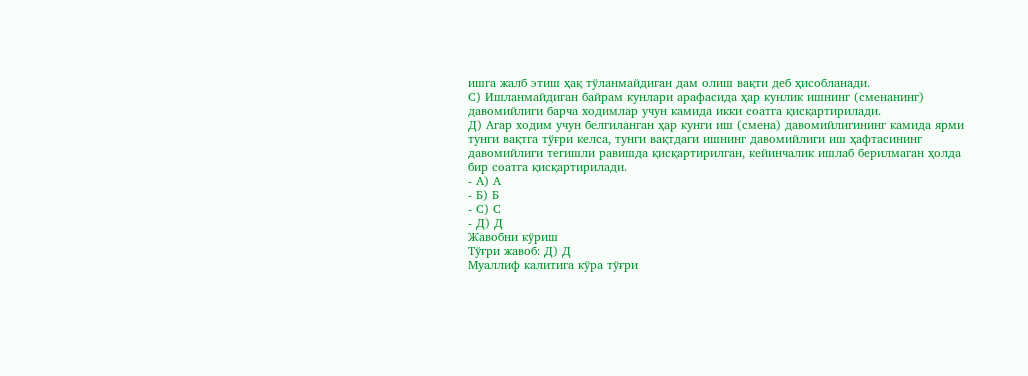ишга жалб этиш ҳақ тўланмайдиган дам олиш вақти деб ҳисобланади.
С) Ишланмайдиган байрам кунлари арафасида ҳар кунлик ишнинг (сменанинг) давомийлиги барча ходимлар учун камида икки соатга қисқартирилади.
Д) Агар ходим учун белгиланган ҳар кунги иш (смена) давомийлигининг камида ярми тунги вақтга тўғри келса, тунги вақтдаги ишнинг давомийлиги иш ҳафтасининг давомийлиги тегишли равишда қисқартирилган, кейинчалик ишлаб берилмаган ҳолда бир соатга қисқартирилади.
- А) А
- Б) Б
- С) С
- Д) Д
Жавобни кўриш
Тўғри жавоб: Д) Д
Муаллиф калитига кўра тўғри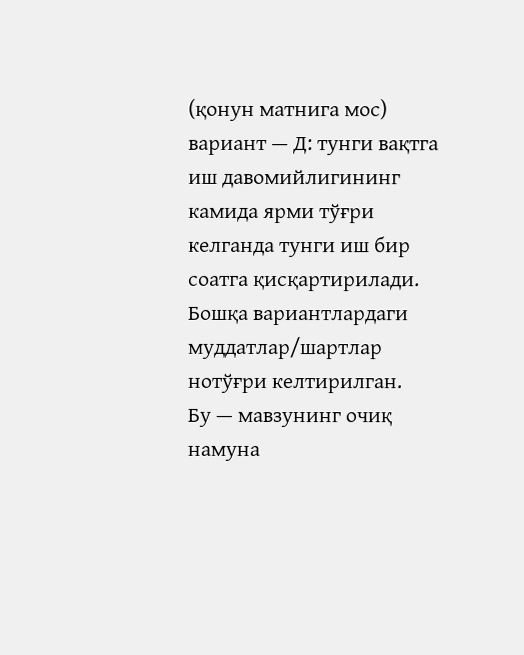(қонун матнига мос) вариант — Д: тунги вақтга иш давомийлигининг камида ярми тўғри келганда тунги иш бир соатга қисқартирилади. Бошқа вариантлардаги муддатлар/шартлар нотўғри келтирилган.
Бу — мавзунинг очиқ намуна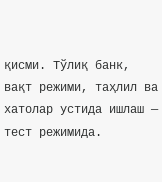қисми. Тўлиқ банк, вақт режими, таҳлил ва хатолар устида ишлаш — тест режимида.